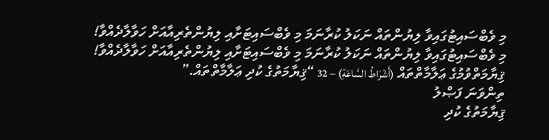މި ވެބްސައިޓުގައިވާ ލިޔުންތައް ނަކަލު ކުރާނަމަ މި ވެބްސައިޓަށާއި ލިޔުންތެރިއާއަށް ހަވާލާދެއްވާ!
މި ވެބްސައިޓުގައިވާ ލިޔުންތައް ނަކަލު ކުރާނަމަ މި ވެބްސައިޓަށާއި ލިޔުންތެރިއާއަށް ހަވާލާދެއްވާ!
ޤިޔާމަތްވުމުގެ ޢަލާމާތްތައް (أَشْرَاطُ السَّاعَةِ) – 32 “ޤިޔާމަތުގެ ކުދި ޢަލާމާތްތައް.”
ތިންވަނަ ފަޞްލު
ޤިޔާމަތުގެ ކުދި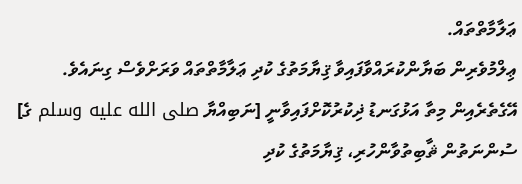ޢަލާމާތްތައް.
ޢިލްމުވެރިން ބަޔާންކުރައްވާފައިވާ ޤިޔާމަތުގެ ކުދި ޢަލާމާތްތައް ވަރަށްވެސް ގިނައެވެ. އޭގެތެރެއިން މިތާ އަޅުގަނޑު ޛިކުރުކޮށްފައިވާނީ [ނަބިއްޔާ صلى الله عليه وسلم ގެ] ސުންނަތުން ޘާބިތުވާންހުރި، ޤިޔާމަތުގެ ކުދި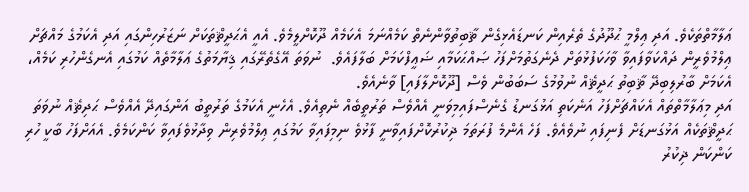ޢަލާމާތްތަކެވެ. އަދި ޢިލްމީ ޙުދޫދުގެ ތެރެއިން ކަނޑައެޅިގެން ޘާބިތުވާންނެތް ކަމެއްނަމަ އެކަމެއް ދޫކޮށްލީމެވެ. އެއީ އެޙަދީޘްތަކަށް ނަޒަރުހިންގައި އަދި އެކަމުގެ މައްޗަށް ޢިލްމުވެރީން ދައްކަވާފައިވާ ވާހަކަފުޅުތަށް ދެނެގަތުމަށްފަހު ޞައްޙަކަމާއި ޟަޢީފްކަމަށް ބަލާފައެވެ.  ނުވަތަ އޭގެތެރޭގައި ޤިޔާމަތުގެ ޢަލާމާތެއް ކަމުގައި އެނގެންހުރި ކަމެއް، އެކަމަށް ބާރުލިބިދޭ ޘާބިތު ޙަދީޘެއް ނުވުމުގެ ސަބަބުން ވެސް [ދޫކޮށްލާފައި] ވާނެއެވެ.
އަދި މިޢަލާމާތްތައް އެކައްޗަށްފަހު އަނެކަތި އަޅުގަނޑު ގެނެސްފައިމިވަނީ އެއްވެސް ތަރުތީބެއް ނެތިއެވެ. އެހެނީ އެކަމުގެ ތަރުތީބު އަންގައިދޭ އެއްވެސް ޙަދިޘެއް ނުވަތަ ޙަދީޘްތަކެއް އަޅުގަނޑަށް ފެނިފައި ނުވެއެވެ. ފަހެ އެންމެ ފުރަތަމަ ޛިކުރުކޮށްފައިވާނީ ފާޅުވެ ނިމިފައިވާ ކަމުގައި ޢިލްމުވެރިން ވިދާޅުވެފައިވާ ކަންކަމެވެ. އެއަށްފަހު ބާކީ ހުރި ކަންކަން ޛިކުރު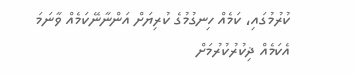ކުރުމުގައި، ކަމެއް ހިނގުމުގެ ކުރިޔަށް އަންނާނޭކަމެއް ވާނަމަ އެކަމެއް ޛިކުރުކުރުމަށް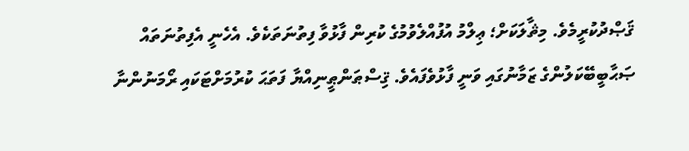ޤަޞްދުކުރީމެވެ. މިޘާލަކަށް؛ ޢިލްމު އުފުއްލެވުމުގެ ކުރިން ފާޅުވާ ފިތުނަތަކެވެ. އެހެނީ އެފިތުނަތައް ޞަޙާބީބޭކަލުންގެ ޒަމާނުގައި ވަނީ ފާޅުވެފައެވެ. ޤިސްޠަންޠީނިއްޔާ ފަތަޙަ ކުރުމަށްޓަކައި ރޯމަނުންނާ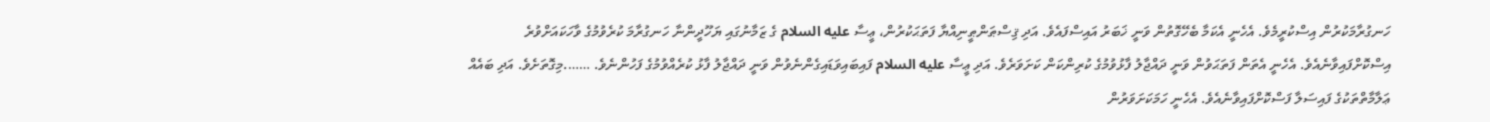ހަނގުރާމަކުރުން އިސްކުރީމެވެ. އެހެނީ އެކަމާ ބެހޭގޮތުން ވަނީ ޚަބަރު އައިސްފައެވެ. އަދި ޤިސްޠަންޠީނިއްޔާ ފަތަޙަކުރުން، ޢީސާ عليه السلام ގެ ޒަމާނުގައި ޔަހޫދީންނާ ހަނގުރާމަ ކުރެވުމުގެ ވާހަކައަށްވުރެ އިސްކޮށްފައިވާނެއެވެ. އެހެނީ އެތަން ފަތަޙަވުން ވަނީ ދައްޖާލު ފާޅުވުމުގެ ކުރިންކަން ކަށަވަރެވެ. އަދި ޢީސާ عليه السلام ފައިބައިވަޑައިގެންނެވުން ވަނީ ދައްޖާލު ފާޅު ކުރެއްވުމުގެ ފަހުންނެވެ. …….މިގޮތަށެވެ. އަދި ބައެއް ޢަލާމާތްތަކުގެ ފައިސަލާ ފަސްކޮށްފައިވާނެއެވެ. އެހެނީ ހަމަކަށަވަރުން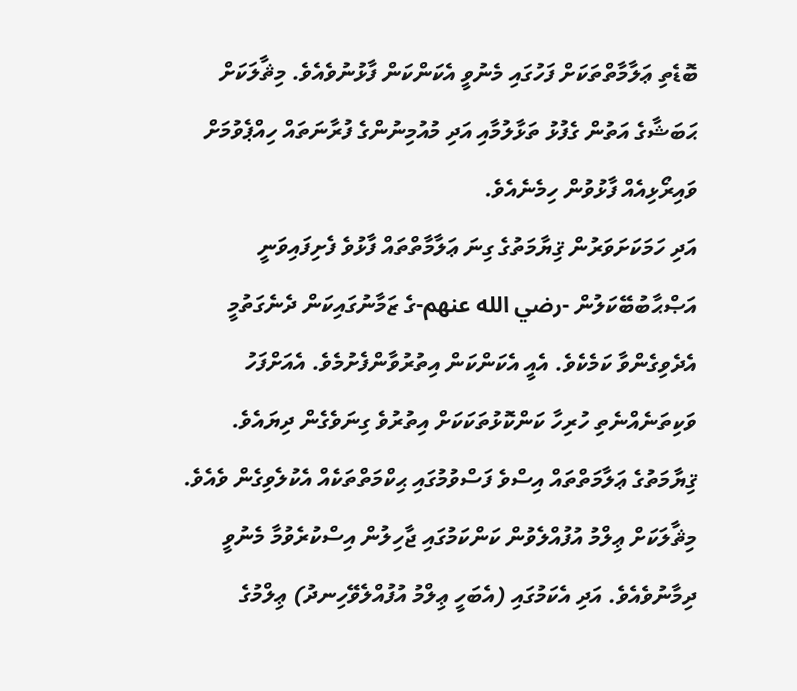ބޮޑެތި ޢަލާމާތްތަކަށް ފަހުގައި މެނުވީ އެކަންކަން ފާޅުނުވެއެވެ. މިޘާލަކަށް ޙަބަޝާގެ އަތުން ގެފުޅު ތަޅާލުމާއި އަދި މުއުމިނުންގެ ފުރާނަތައް ހިއްޕެވުމަށް ވައިރޯޅިއެއް ފާޅުވުން ހިމެނެއެވެ.
އަދި ހަމަކަށަވަރުން ޤިޔާމަތުގެ ގިނަ ޢަލާމާތްތައް ފާޅުވެ ފެށިފައިވަނީ އަޞްޙާބުބޭކަލުން -رضي الله عنهم-ގެ ޒަމާނުގައިކަން ދެނެގަތުމީ އެދެވިގެންވާ ކަމެކެވެ. އެއީ އެކަންކަން އިތުރުވާންފެށުމެވެ. އެއަށްފަހު ވަކިތަނެއްނެތި ހުރިހާ ކަންކޮޅުތަކަކަށް އިތުރުވެ ގިނަވެގެން ދިޔައެވެ. ޤިޔާމަތުގެ ޢަލާމަތްތައް އިސްވެ ފަސްވުމުގައި ޙިކްމަތްތަކެއް އެކުލެވިގެން ވެއެވެ. މިޘާލަކަށް ޢިލްމު އުފުއްލެވުން ކަންކަމުގައި ޖާހިލުން އިސްކުރެވުމާ މެނުވީ ދިމާނުވެއެވެ. އަދި އެކަމުގައި (އެބަހީ ޢިލްމު އުފުއްލެވޭހިނދު) ޢިލްމުގެ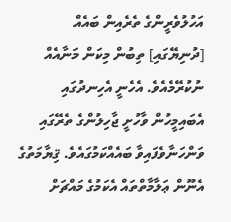އަހުލުވެރީންގެ ތެރެއިން ބައެއް [ދުނިޔޭގައި] ތިބުން މިކަން މަނާއެއް ނުކުރޭމެއެވެ. އެހެނީ އެހިނދުގައި އެބައިމީހުން ވާހުށީ ޖާހިލުންގެ ތެރޭގައި ވަންހަނާވެފައިވާ ބައެއްކަމުގައެވެ. ޤިޔާމަތުގެ އެނޫން ޢަލާމާތްތައް އެކަމުގެ މައްޗަށް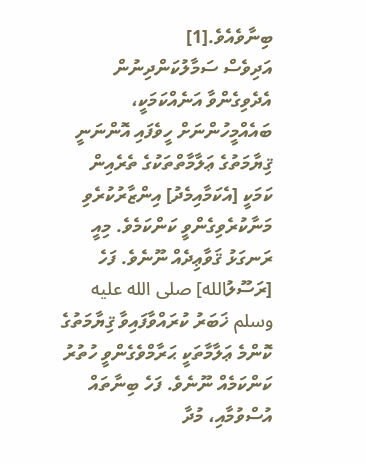ބިނާވެއެވެ.[1]
އަދިވެސް ސަމާލުކަންދިނުން އެދެވިގެންވާ އަނެއްކަމަކީ، ބައެއްމީހުންނަށް ހީވެފައި އޮންނަނީ ޤިޔާމަތުގެ ޢަލާމާތްތަކުގެ ތެރެއިން ކަމަކީ [އެކަމާއިމެދު] އިންޒާރުކުރެވި މަނާކުރެވިގެންވީ ކަންކަމެވެ. މިއީ ރަނގަޅު ޤަވާޢިދެއް ނޫނެވެ. ފަހެ [ރަސޫލުالله] صلى الله عليه وسلم ޚަބަރު ކުރައްވާފައިވާ ޤިޔާމަތުގެ ކޮންމެ ޢަލާމާތަކީ ޙަރާމްވެގެންވީ ހުތުރު ކަންކަމެއް ނޫނެވެ. ފަހެ ބިނާތައް އުސްވުމާއި، މުދާ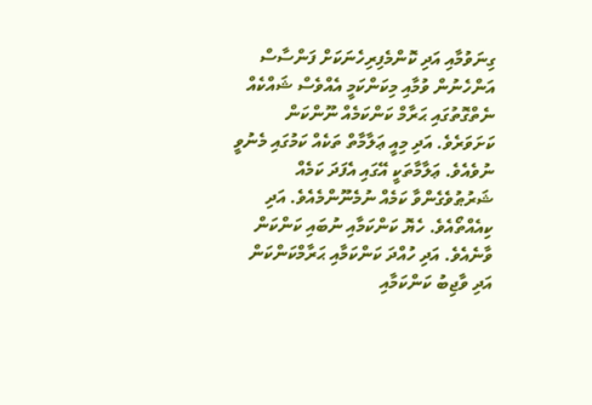ގިނަވުމާއި އަދި ކޮންމެފިރިހެނަކަށް ފަންސާސް އަންހެނުން ވުމާއި މިކަންކަމީ އެއްވެސް ޝައްކެއް ނެތްގޮތުގައި ޙަރާމް ކަންކަމެއް ނޫންކަން ކަށަވަރެވެ. އަދި މިއީ ޢަލާމާތް ތަކެއް ކަމުގައި މެނުވީ ނުވެއެވެ. ޢަލާމާތަކީ އޭގައި އެފަދަ ކަމެއް ޝަރުޠުވެގެންވާ ކަމެއް ނުމެނޫންމެއެވެ. އަދި ކިއެއްތޯއެވެ. ހެޔޮ ކަންކަމާއި ނުބައި ކަންކަން ވާނެއެވެ. އަދި ހުއްދަ ކަންކަމާއި ޙަރާމްކަންކަން އަދި ވާޖިބު ކަންކަމާއި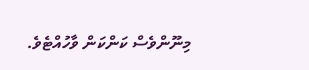މިނޫންވެސް ކަންކަން ވާހުއްޓެވެ.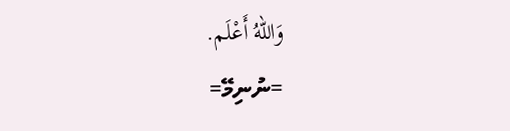وَاللهُ أَعْلَم.
=ނުނިމޭ=